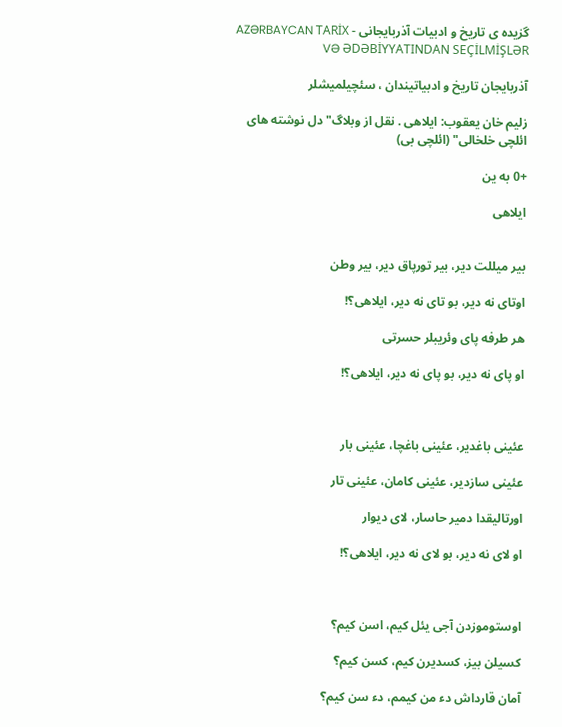گزیده ی تاریخ و ادبیات آذربایجانی - AZƏRBAYCAN TARİX VƏ ƏDƏBİYYATINDAN SEÇİLMİŞLƏR

آذربایجان تاریخ و ادبیاتیندان ، سئچیلمیشلر

زلیم خان یعقوب: ایلاهی . نقل از وبلاگ" دل نوشته های ائلچی خلخالی" (ائلچی بی)

+0 به ین

ایلاهی


بیر میللت دیر، بیر تورپاق دیر، بیر وطن

اوتای نه دیر، بو تای نه دیر، ایلاهی؟!

هر طرفه پای وئریبلر حسرتی

او پای نه دیر، بو پای نه دیر، ایلاهی؟!



عئینی باغدیر، عئینی باغچا، عئینی بار

عئینی سازدیر، عئینی کامان، عئینی تار

اورتالیقدا دمیر حاسار، لای دیوار

او لای نه دیر، بو لای نه دیر، ایلاهی؟!



اوستوموزدن آجی یئل کیم، اسن کیم؟

کسیلن بیز، کسدیرن کیم، کسن کیم؟

آمان قارداش دء من کیمم، دء سن کیم؟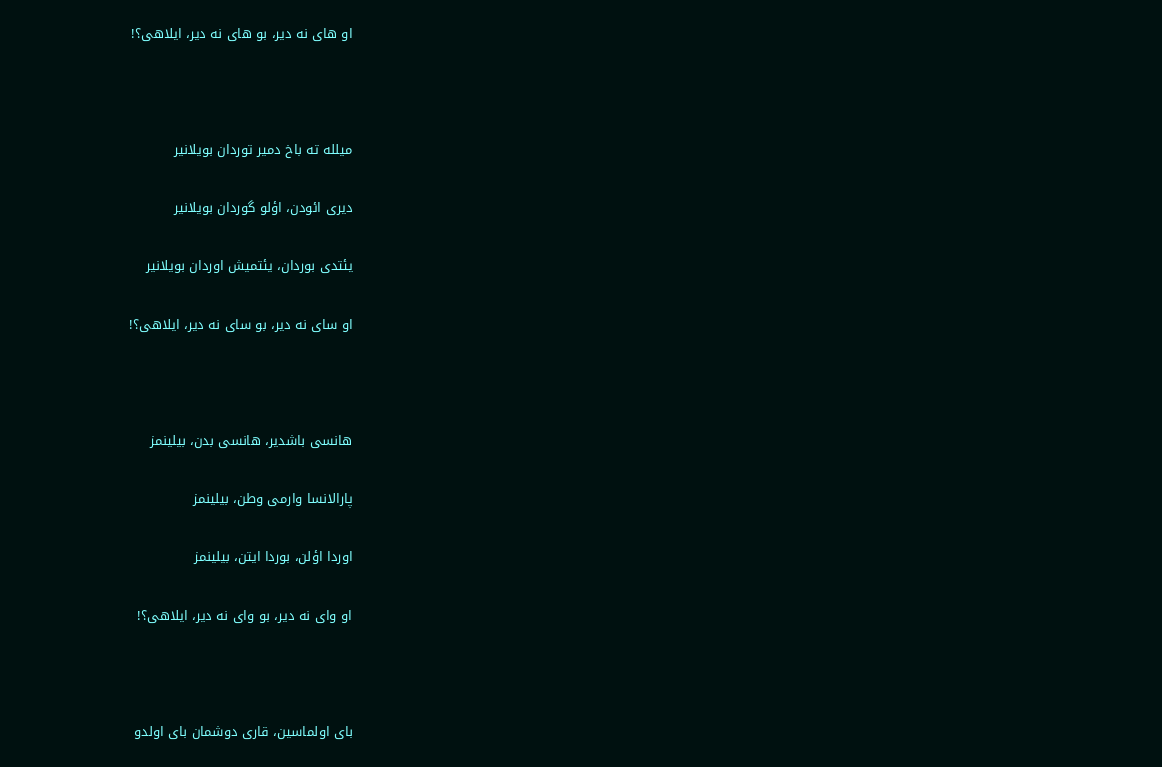او های نه دیر، بو های نه دیر، ایلاهی؟!



میلله ته باخ دمیر توردان بویلانیر

دیری ائودن، اؤلو گوردان بویلانیر

یئتدی بوردان، یئتمیش اوردان بویلانیر

او سای نه دیر، بو سای نه دیر، ایلاهی؟!



هانسی باشدیر، هانسی بدن، بیلینمز

پارالانسا وارمی وطن، بیلینمز

اوردا اؤلن، بوردا ایتن، بیلینمز

او وای نه دیر، بو وای نه دیر، ایلاهی؟!



بای اولماسین، قاری دوشمان بای اولدو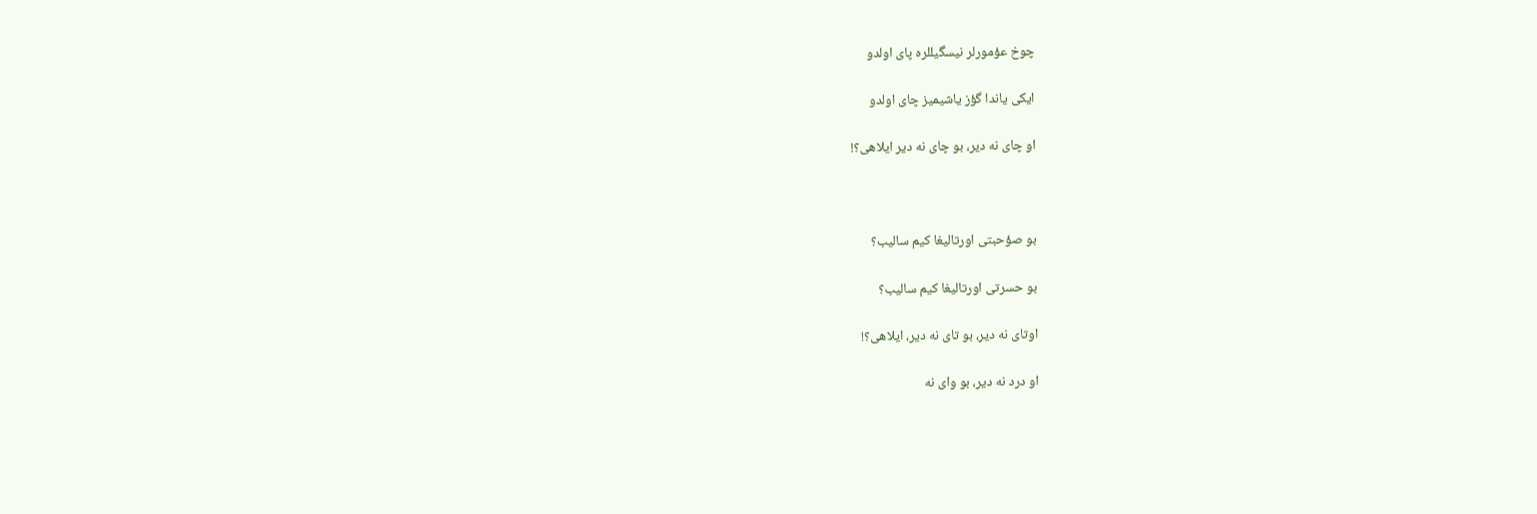چوخ عؤمورلر نیسگیللره پای اولدو

ایکی یاندا گؤز یاشیمیز چای اولدو

او چای نه دیر، بو چای نه دیر ایلاهی؟!



بو صؤحبتی اورتالیغا کیم سالیب؟

بو حسرتی اورتالیغا کیم سالیب؟

اوتای نه دیر، بو تای نه دیر، ایلاهی؟!

او درد نه دیر، بو وای نه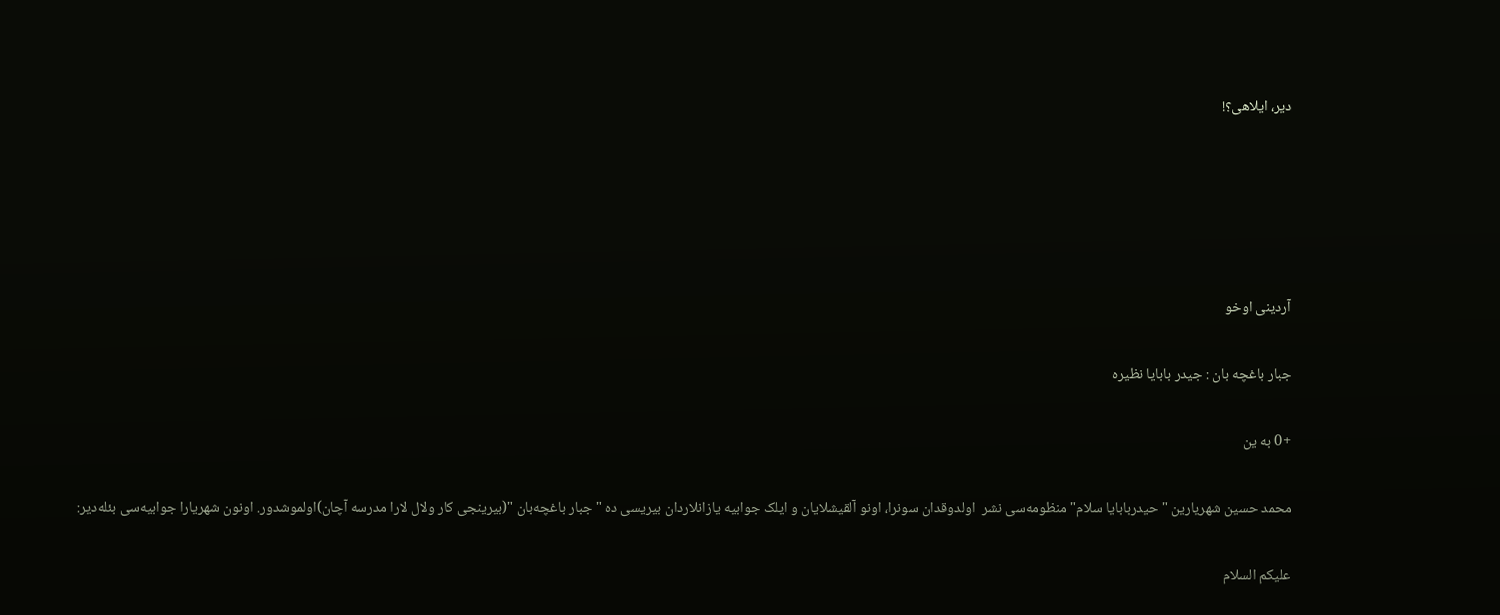دیر، ایلاهی؟!





آردینی اوخو

جبار باغچه بان : جیدر بابایا نظیره

+0 به ین

محمد حسین شهریارین "حیدربابایا سلام" منظومه‌سی نشر  اولدوقدان سونرا، اونو آلقیشلایان و ایلک جوابیه یازانلاردان بیریسی ده "جبار باغچه‌بان "(بیرینجی کار ولال لارا مدرسه آچان)اولموشدور. اونون شهریارا جوابیه‌سی بئله‌دیر:

علیکم السلام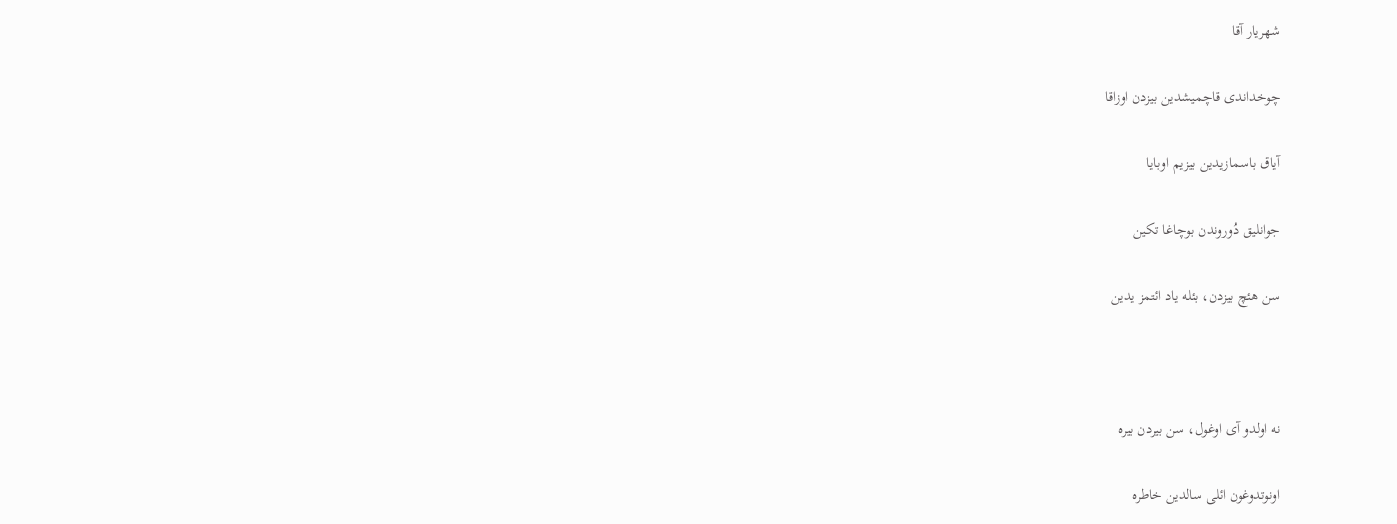شهریار آقا

چوخداندی قاچمیشدین بیزدن اوزاقا

آیاق باسمازیدین بیزیم اوبایا

جوانلیق دُوروندن بوچاغا تکین

سن هئچ بیزدن، بئله یاد ائتمز یدین



نه اولدو آی اوغول، سن بیردن بیره

اونوتدوغون ائلی سالدین خاطره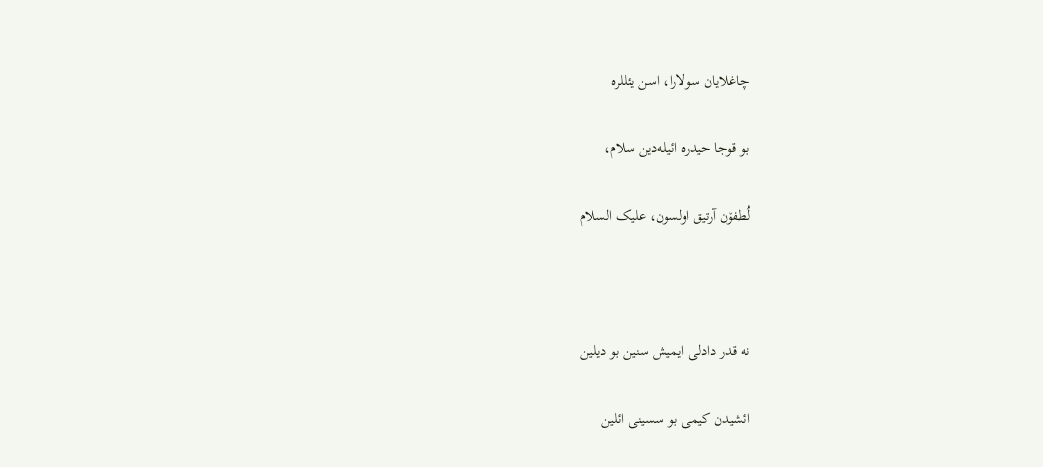چاغلایان سولارا، اسن یئللره

بو قوجا حیدره ائیله‌دین سلام،

لُطفۆن آرتیق اولسون، علیک السلام



نه قدر دادلی ایمیش سنین بو دیلین

ائشیدن کیمی بو سسینی ائلین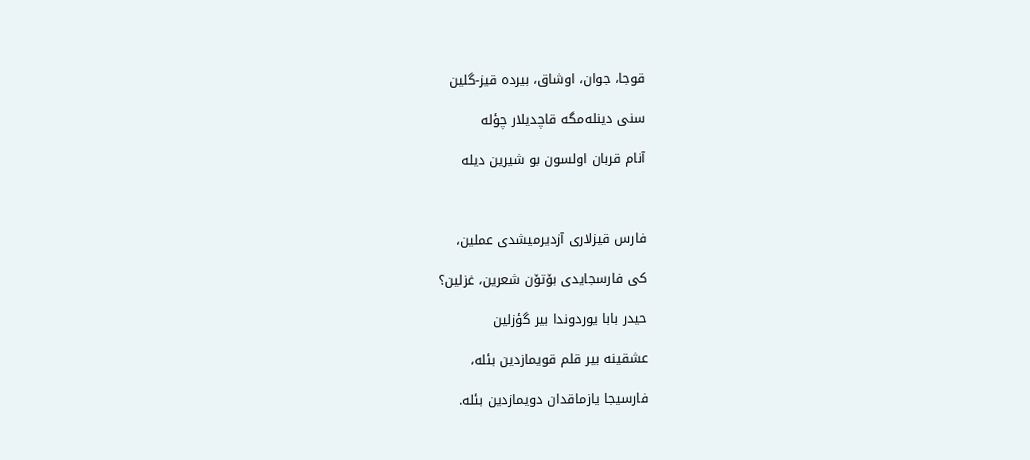قوجا، جوان، اوشاق، بیرده قیز-گلین

سنی دینله‌مگه قاچدیلار چؤله

آنام قربان اولسون بو شیرین دیله



فارس قیزلاری آزدیرمیشدی عملین،

کی فارسجایدی بۆتۆن شعرین، غزلین؟

حیدر بابا یوردوندا بیر گؤزلین

عشقینه بیر قلم قویمازدین بئله،

فارسیجا یازماقدان دویمازدین بئله.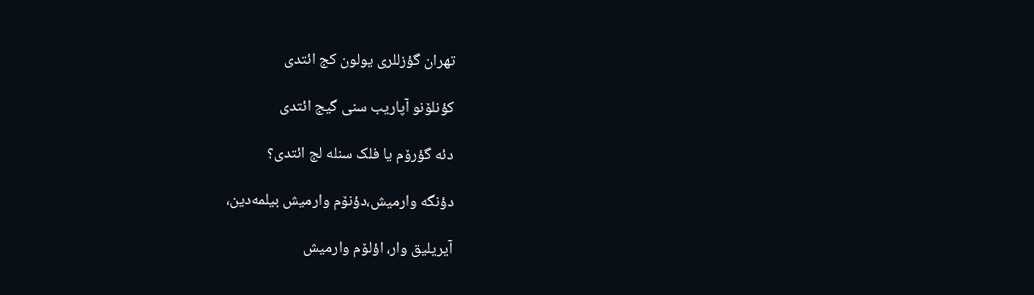تهران گؤزللری یولون کج ائتدی

کؤنلۆنو آپاریب سنی گیج ائتدی

دئه گؤرۆم یا فلک سنله لج ائتدی؟

دؤنگه وارمیش،دؤنۆم وارمیش بیلمه‌دین،

آیریلیق وار، اؤلۆم وارمیش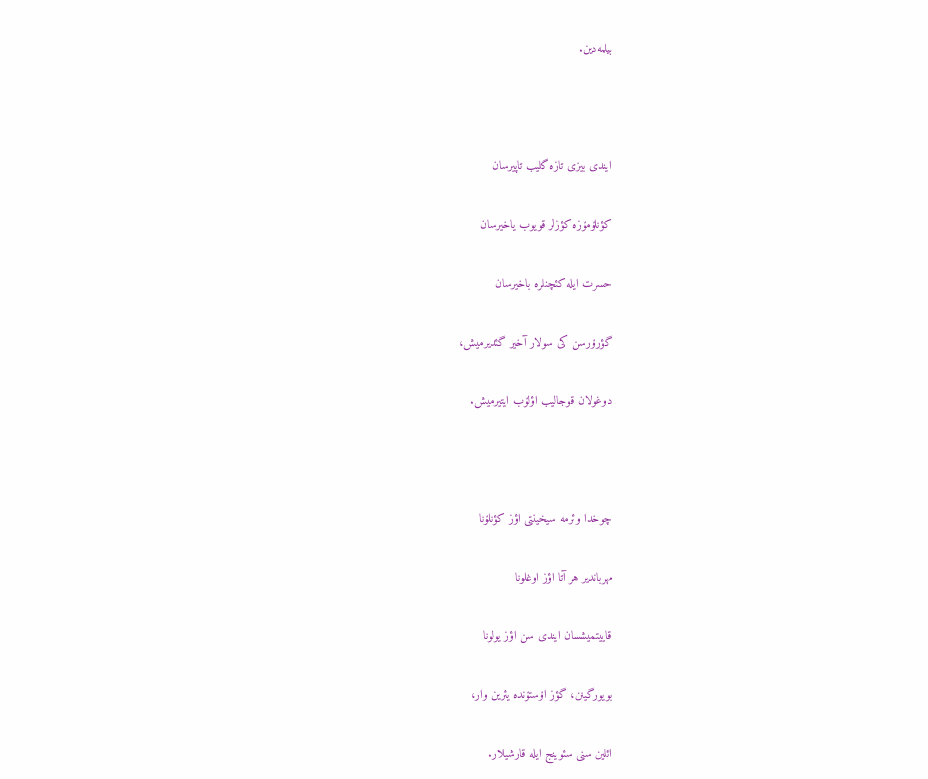بیلمه‌دین.



ایندی بیزی تازه گلیب تاپیرسان

کؤنلۆمۆزه کؤزلر قویوب یاخیرسان

حسرت ایله کئچنلره باخیرسان

گؤرۆرسن کی سولار آخیر گئدیرمیش،

دوغولان قوجالیب اؤلۆب ایتیرمیش.



چوخدا وئرمه سیخینتی اؤز کؤنلۆنا

مهرباندیر هر آتا اؤز اوغلونا

قاییتمیشسان ایندی سن اؤز یولونا

بویورگینن، گؤز اۆستۆنده یئرین وار،

ائلین سنی سئوینج ایله قارشیلار.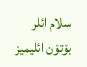سلام ائلر بۆتۆن ائلیمیز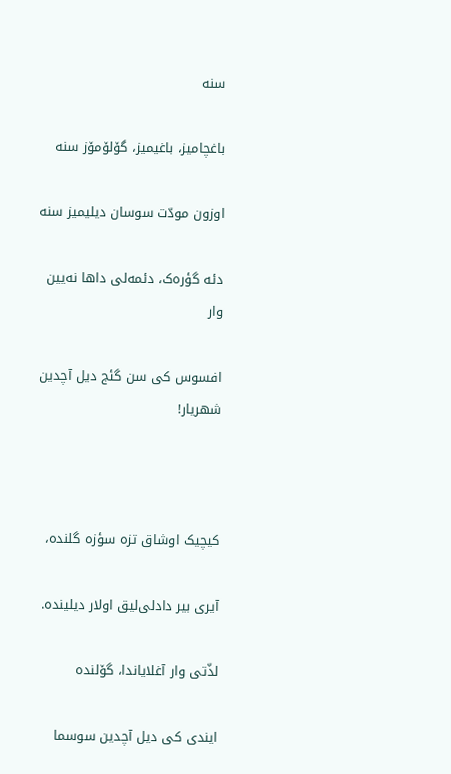سنه

باغچامیز، باغیمیز، گۆلۆمۆز سنه

اوزون مودّت سوسان دیلیمیز سنه

دئه گؤره‌ک، دئمه‌لی داها نه‌یین وار

افسوس کی سن گئج دیل آچدین شهریار!



کیچیک اوشاق تزه سؤزه گلنده،

آیری بیر دادلی‌لیق اولار دیلینده.

لذّتی وار آغلایاندا، گۆلنده

ایندی کی دیل آچدین سوسما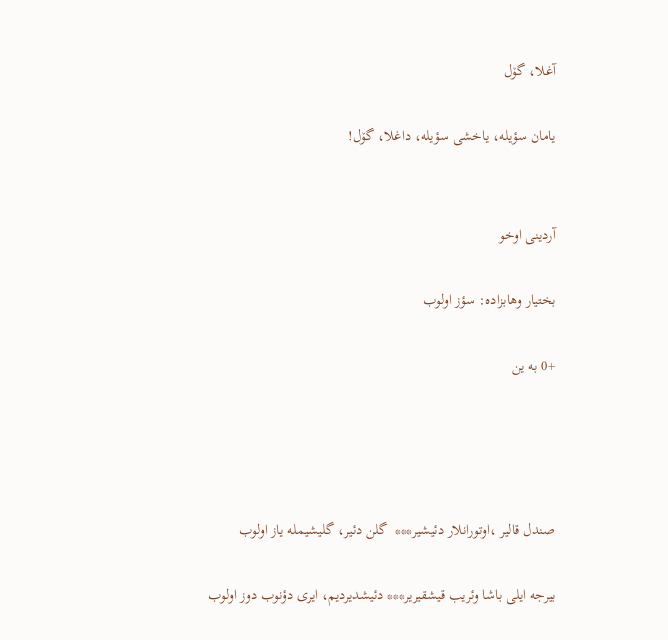آغلا، گۆل

یامان سؤیله، یاخشی سؤیله، داغلا، گۆل!


آردینی اوخو

بختیار وهابزاده: سؤز اولوب

+0 به ین




صندل قالیر ،اوتورانلار دئیشیر***  گلن دئیر، گلیشیمله یاز اولوب

بیرجه ایلی باشا وئریب قیشقیریر*** دئیشدیردیم، ایری دؤنوب دوز اولوب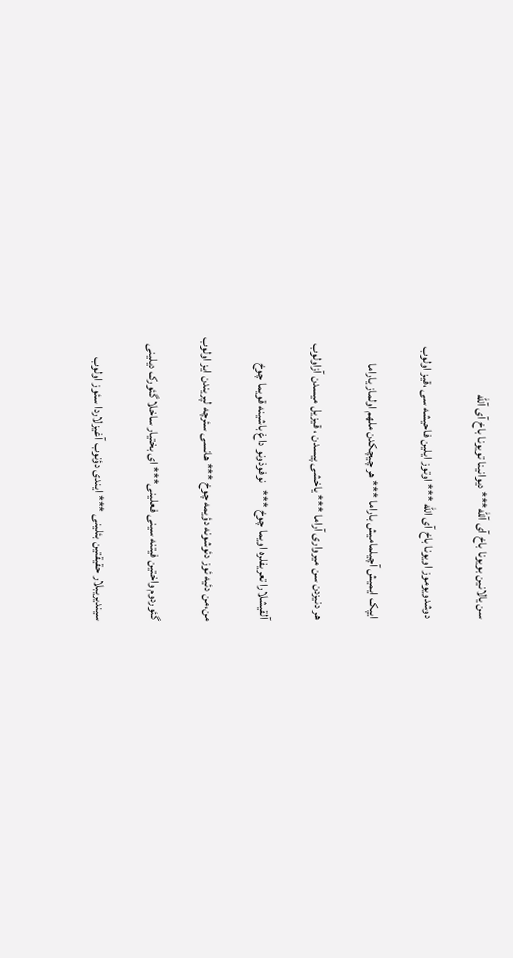سن یالانین بویونا باخ آی آلله*** دیوانینا تویونا باخ آی آلله

دوشدویوموز اویونا باخ آی الله *** اوتوز ایلین فاحیشه سی ،قیز اولوب

ایپک ایمیش آچیلمامیش باراما *** هر چیچکدن ملهم اولماز یاراما

هر دنیزدن سن میرواری آراما *** یاخشی پیسدن ، قیزیل میسدن آزاولوب

آلقیشلارا تعریفلره اویما چوخ ***   نوفوذونو داغ باشینه قویما چوخ

من،من دئیه ئوز دئوشونه دؤیمه چوخ *** هانسی سئرچه لپریندن ایز اولوب

گئوردوم واختین فیتنه سینی فعلینی*** ای بختیار ساخلا گئورک دیلینی

سیندیریبلار حقیقتین بئلینی *** ایندی دؤنوب آغیزلاردا سئوز اولوب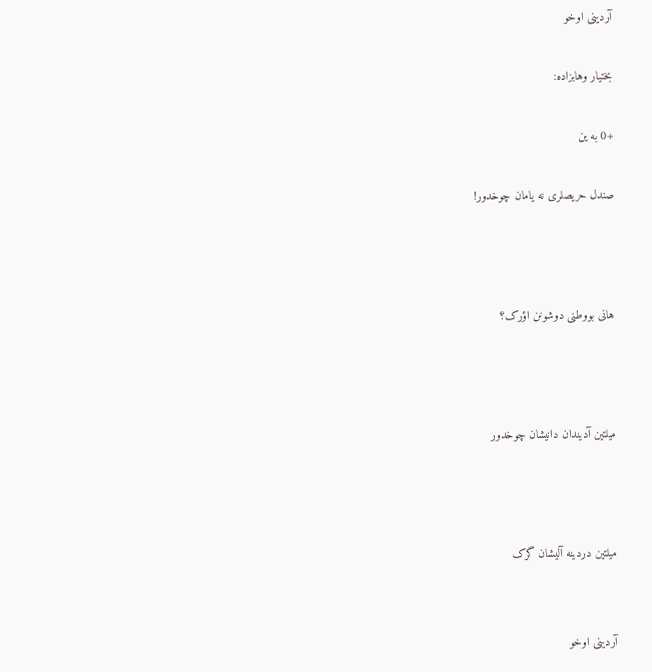آردینی اوخو

بختیار وهابزاده:

+0 به ین

صندل حریصلری نه یامان چوخدور!



هانی بووطنی دوشونن اؤرک؟



میلتین آدیندان دانیشان چوخدور



میلتین دردینه آلیشان گرک


آردینی اوخو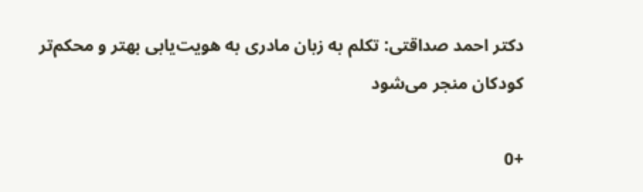دکتر احمد صداقتی: تکلم به زبان مادری به هویت‌یابی بهتر و محکم‌تر کودکان منجر می‌شود

+0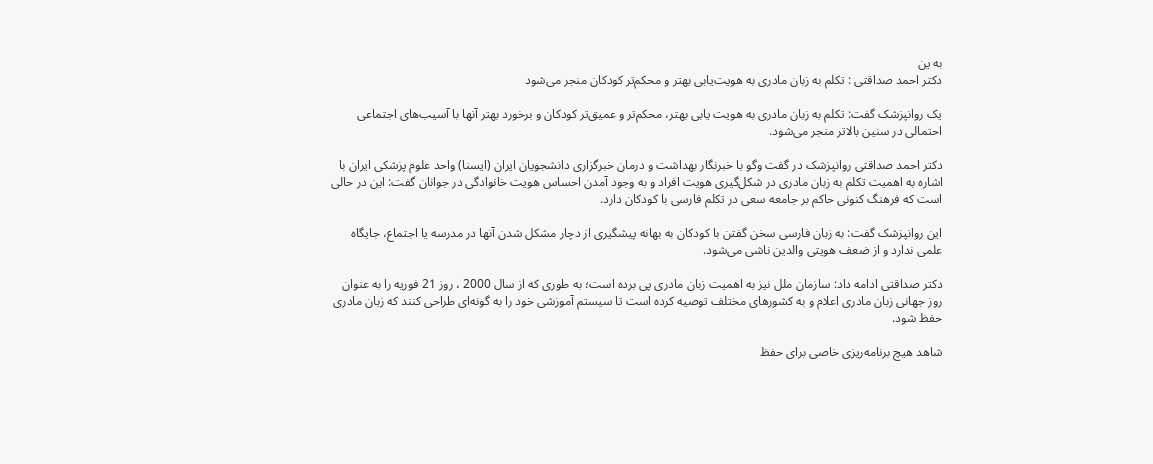به ین
دکتر احمد صداقتی : تکلم به زبان مادری به هویت‌یابی بهتر و محکم‌تر کودکان منجر می‌شود

یک روانپزشک گفت: تکلم به زبان مادری به هویت یابی بهتر، محکم‌تر و عمیق‌تر کودکان و برخورد بهتر آنها با آسیب‌های اجتماعی احتمالی در سنین بالاتر منجر می‌شود.

دکتر احمد صداقتی روانپزشک در گفت وگو با خبرنگار بهداشت و درمان خبرگزاری دانشجویان ایران (ایسنا) واحد علوم پزشکی ایران با اشاره به اهمیت تکلم به زبان مادری در شکل‌گیری هویت افراد و به وجود آمدن احساس هویت خانوادگی در جوانان گفت: این در حالی است که فرهنگ کنونی حاکم بر جامعه سعی در تکلم فارسی با کودکان دارد.

این روانپزشک گفت: به زبان فارسی سخن گفتن با کودکان به بهانه پیشگیری از دچار مشکل شدن آنها در مدرسه یا اجتماع، جایگاه علمی ندارد و از ضعف هویتی والدین ناشی می‌شود.

دکتر صداقتی ادامه داد: سازمان ملل نیز به اهمیت زبان مادری پی برده است؛ به طوری که از سال 2000 ، روز 21 فوریه را به عنوان روز جهانی زبان مادری اعلام و به کشورهای مختلف توصیه کرده است تا سیستم آموزشی خود را به گونه‌ای طراحی کنند که زبان مادری حفظ شود.

شاهد هیچ برنامه‌ریزی خاصی برای حفظ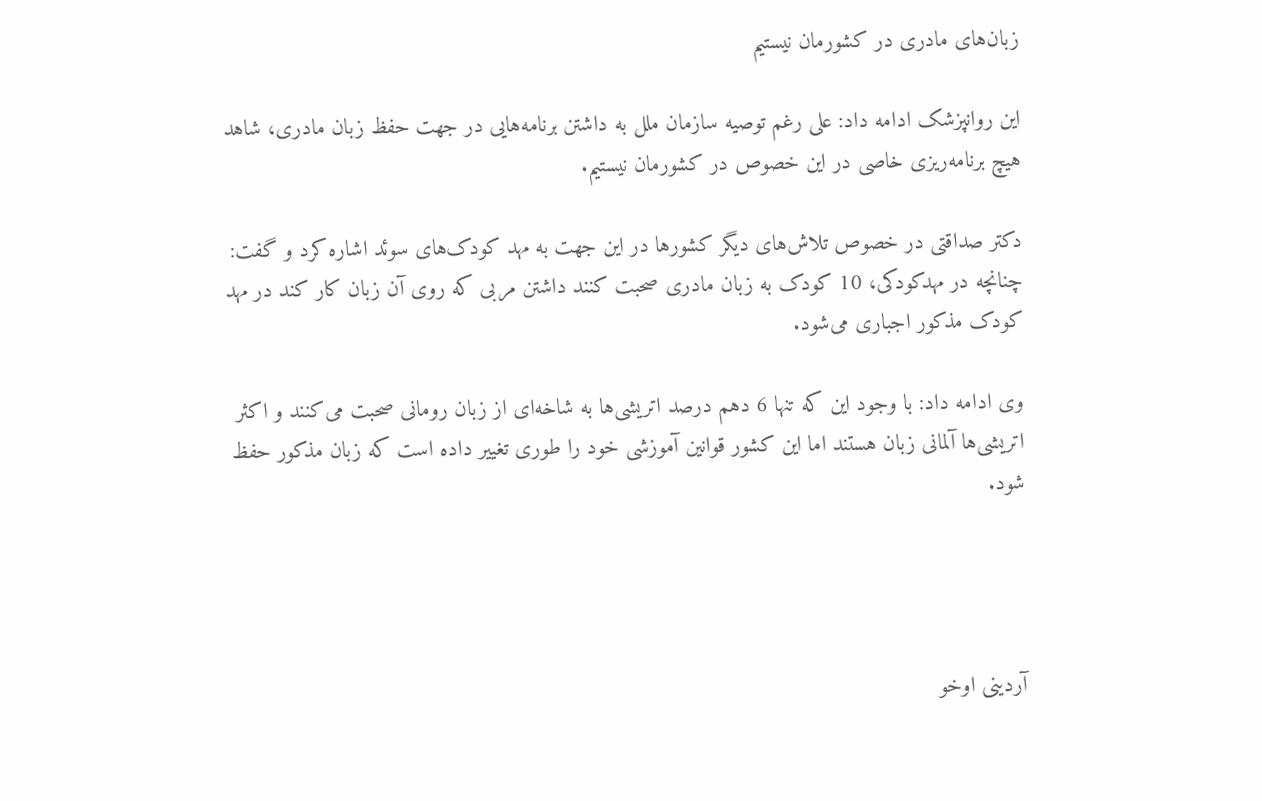زبان‌های مادری در کشورمان نیستیم

این روانپزشک ادامه داد: علی رغم توصیه سازمان ملل به داشتن برنامه‌هایی در جهت حفظ زبان مادری، شاهد هیچ برنامه‌ریزی خاصی در این خصوص در کشورمان نیستیم.

دکتر صداقتی در خصوص تلاش‌های دیگر کشورها در این جهت به مهد کودک‌های سوئد اشاره کرد و گفت: چنانچه در مهدکودکی، 10 کودک به زبان مادری صحبت کنند داشتن مربی که روی آن زبان کار کند در مهد کودک مذکور اجباری می‌شود.

وی ادامه داد: با وجود این که تنها 6 دهم درصد اتریشی‌ها به شاخه‌ای از زبان رومانی صحبت می‌کنند و اکثر اتریشی‌ها آلمانی زبان هستند اما این کشور قوانین آموزشی خود را طوری تغییر داده است که زبان مذکور حفظ شود.




آردینی اوخو